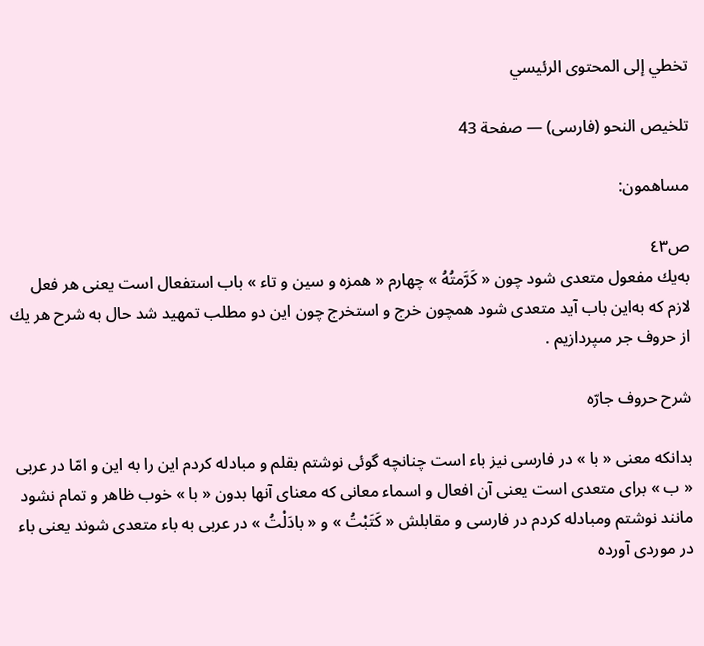تخطي إلى المحتوى الرئيسي

تلخيص النحو (فارسى) — صفحة 43

مساهمون:

ص٤٣
به‌يك مفعول متعدى شود چون « كَرَّمتُهُ » چهارم « همزه و سين و تاء » باب استفعال است يعنى هر فعل لازم كه به‌اين باب آيد متعدى شود همچون خرج و استخرج چون اين دو مطلب تمهيد شد حال به شرح هر يك از حروف جر مىپردازيم .

شرح حروف جارّه

بدانكه معنى « با » در فارسى نيز باء است چنانچه گوئى نوشتم بقلم و مبادله كردم اين را به اين و امّا در عربى « ب » براى متعدى است يعنى آن افعال و اسماء معانى كه معناى آنها بدون « با » خوب ظاهر و تمام نشود مانند نوشتم ومبادله كردم در فارسى و مقابلش « كَتَبْتُ » و « بادَلْتُ » در عربى به باء متعدى شوند يعنى باء در موردى آورده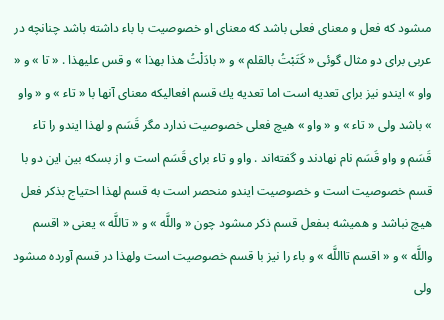مىشود كه فعل و معناى فعلى باشد كه معناى او خصوصيت با باء داشته باشد چنانچه در عربى براى دو مثال گوئى « كَتَبْتُ بالقلم » و « بادَلْتُ هذا بهذا » و قس عليهذا . « تا » و « واو » ايندو نيز براى تعديه است اما تعديه يك قسم افعاليكه معناى آنها با « تاء » و « واو » باشد ولى « تاء » و « واو » هيچ فعلى خصوصيت ندارد مگر قَسَم و لهذا ايندو را تاء قَسَم و واو قَسَم نام نهادند و گفته‌اند . واو و تاء براى قَسَم است و از بسكه بين اين دو با قسم خصوصيت است و خصوصيت ايندو منحصر است به قسم لهذا احتياج بذكر فعل هيچ نباشد و هميشه بىفعل قسم ذكر مىشود چون « واللَّه » و « تاللَّه » يعنى « اقسم واللَّه » و « اقسم تااللَّه » و باء را نيز با قسم خصوصيت است ولهذا در قسم آورده مىشود ولى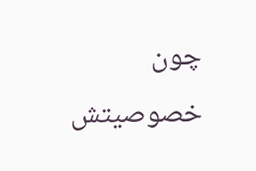چون خصوصيتش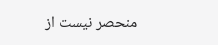منحصر نيست از